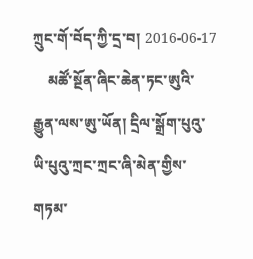ཀྲུང་གོ་བོད་ཀྱི་དྲ་བ། 2016-06-17
    མཚོ་སྔོན་ཞིང་ཆེན་ཏང་ཨུའི་རྒྱུན་ལས་ཨུ་ཡོན། དྲིལ་སྒྲོག་པུའུ་ཡི་པུའུ་ཀྲང་ཀྲང་ཞི་མེན་གྱིས་གཏམ་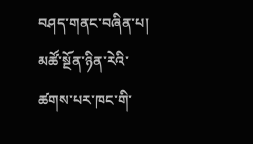བཤད་གནང་བཞིན་པ།
མཚོ་སྔོན་ཉིན་རེའི་ཚགས་པར་ཁང་གི་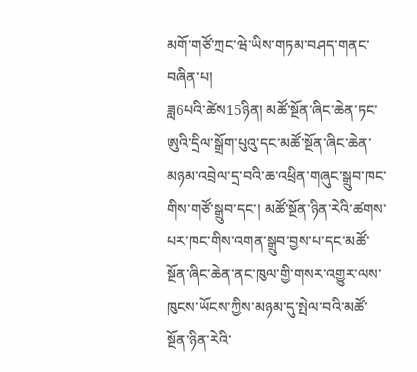མགོ་གཙོ་ཀྲང་ཝེ་ཡིས་གཏམ་བཤད་གནང་བཞིན་པ།
ཟླ6པའི་ཚེས15ཉིན། མཚོ་སྔོན་ཞིང་ཆེན་ཏང་ཨུའི་དྲིལ་སྒྲོག་པུའུ་དང་མཚོ་སྔོན་ཞིང་ཆེན་མཉམ་འབྲེལ་དྲ་བའི་ཆ་འཕྲིན་གཞུང་སྒྲུབ་ཁང་གིས་གཙོ་སྒྲུབ་དང་། མཚོ་སྔོན་ཉིན་རེའི་ཚགས་པར་ཁང་གིས་འགན་སྒྲུབ་བྱས་པ་དང་མཚོ་སྔོན་ཞིང་ཆེན་ནང་ཁུལ་གྱི་གསར་འགྱུར་ལས་ཁུངས་ཡོངས་ཀྱིས་མཉམ་དུ་སྤེལ་བའི་མཚོ་སྔོན་ཉིན་རེའི་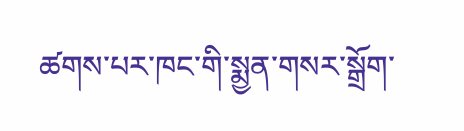ཚགས་པར་ཁང་གི་སྨྱན་གསར་སྒྲོག་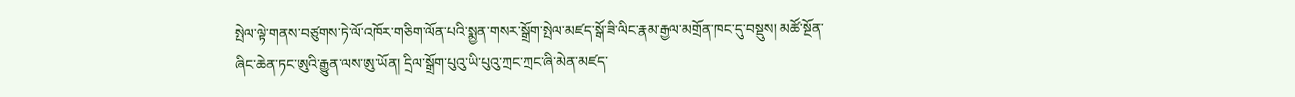སྤེལ་ལྟེ་གནས་བཙུགས་ཏེ་ལོ་འཁོར་གཅིག་ལོན་པའི་སྨྱན་གསར་སྒྲོག་སྤེལ་མཛད་སྒོ་ཟི་ལིང་རྣམ་རྒྱལ་མགྲོན་ཁང་དུ་བསྡུས། མཚོ་སྔོན་ཞིང་ཆེན་ཏང་ཨུའི་རྒྱུན་ལས་ཨུ་ཡོན། དྲིལ་སྒྲོག་པུའུ་ཡི་པུའུ་ཀྲང་ཀྲང་ཞི་མེན་མཛད་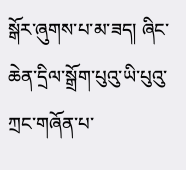སྒོར་ཞུགས་པ་མ་ཟད། ཞིང་ཆེན་དྲིལ་སྒྲོག་པུའུ་ཡི་པུའུ་ཀྲང་གཞོན་པ་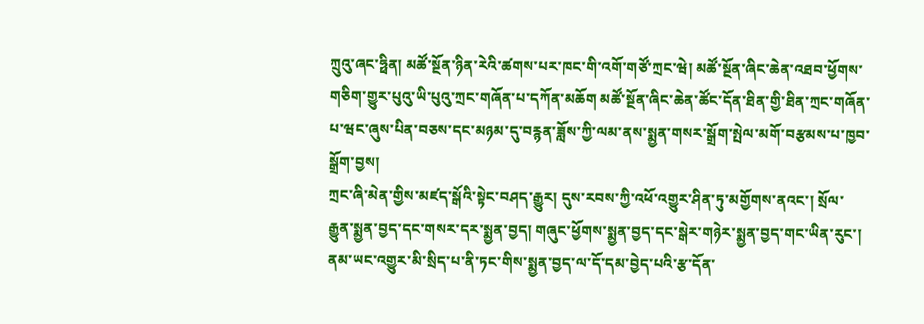ཀྲུའུ་ཞང་ཧྥིན། མཚོ་སྔོན་ཉིན་རེའི་ཚགས་པར་ཁང་གི་འགོ་གཙོ་ཀྲང་ཝེ། མཚོ་སྔོན་ཞིང་ཆེན་འཐབ་ཕྱོགས་གཅིག་གྱུར་པུའུ་ཡི་པུའུ་ཀྲང་གཞོན་པ་དཀོན་མཆོག མཚོ་སྔོན་ཞིང་ཆེན་ཚོང་དོན་ཐིན་གྱི་ཐིན་ཀྲང་གཞོན་པ་ཝང་ཞུས་པིན་བཅས་དང་མཉམ་དུ་བརྙན་ཟློས་ཀྱི་ལམ་ནས་སྨྱན་གསར་སྒྲོག་སྤེལ་མགོ་བརྩམས་པ་ཁྱབ་སྒྲོག་བྱས།
ཀྲང་ཞི་མེན་གྱིས་མཛད་སྒོའི་སྟེང་བཤད་རྒྱུར། དུས་རབས་ཀྱི་འཕོ་འགྱུར་ཤིན་ཏུ་མགྱོགས་ནའང་། སྲོལ་རྒྱུན་སྨྱན་བྱད་དང་གསར་དར་སྨྱན་བྱད། གཞུང་ཕྱོགས་སྨྱན་བྱད་དང་སྒེར་གཉེར་སྨྱན་བྱད་གང་ཡིན་རུང་། ནམ་ཡང་འགྱུར་མི་སྲིད་པ་ནི་ཏང་གིས་སྨྱན་བྱད་ལ་དོ་དམ་བྱེད་པའི་རྩ་དོན་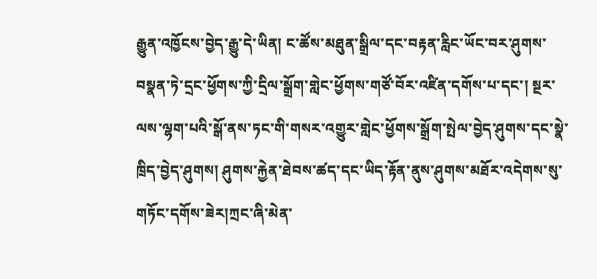རྒྱུན་འཁྱོངས་བྱེད་རྒྱུ་དེ་ཡིན། ང་ཚོས་མཐུན་སྒྲིལ་དང་བརྟན་རླིང་ཡོང་བར་ཤུགས་བསྣན་ཏེ་དྲང་ཕྱོགས་ཀྱི་དྲིལ་སྒྲོག་གླེང་ཕྱོགས་གཙོ་བོར་འཛིན་དགོས་པ་དང་། སྔར་ལས་ལྷག་པའི་སྒོ་ནས་ཏང་གི་གསར་འགྱུར་གླེང་ཕྱོགས་སྒྲོག་སྤེལ་བྱེད་ཤུགས་དང་སྣེ་ཁྲིད་བྱེད་ཤུགས། ཤུགས་རྐྱེན་ཐེབས་ཚད་དང་ཡིད་རྟོན་ནུས་ཤུགས་མཐོར་འདེགས་སུ་གཏོང་དགོས་ཟེར།ཀྲང་ཞི་མེན་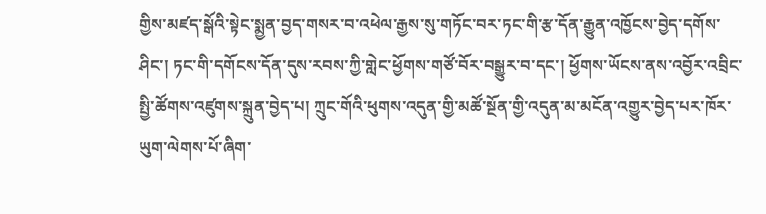གྱིས་མཛད་སྒོའི་སྟེང་སྨྱན་བྱད་གསར་བ་འཕེལ་རྒྱས་སུ་གཏོང་བར་ཏང་གི་རྩ་དོན་རྒྱུན་འཁྱོངས་བྱེད་དགོས་ཤིང་། ཏང་གི་དགོངས་དོན་དུས་རབས་ཀྱི་གླེང་ཕྱོགས་གཙོ་བོར་བསྒྱུར་བ་དང་། ཕྱོགས་ཡོངས་ནས་འབྱོར་འབྲིང་སྤྱི་ཚོགས་འཛུགས་སྐྲུན་བྱེད་པ། ཀྲུང་གོའི་ཕུགས་འདུན་གྱི་མཚོ་སྔོན་གྱི་འདུན་མ་མངོན་འགྱུར་བྱེད་པར་ཁོར་ཡུག་ལེགས་པོ་ཞིག་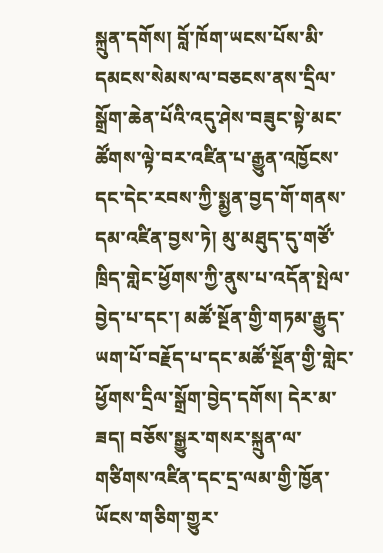སྐྲུན་དགོས། བློ་ཁོག་ཡངས་པོས་མི་དམངས་སེམས་ལ་བཅངས་ནས་དྲིལ་སྒྲོག་ཆེན་པོའི་འདུ་ཤེས་བཟུང་སྟེ་མང་ཚོགས་ལྟེ་བར་འཛིན་པ་རྒྱུན་འཁྱོངས་དང་དེང་རབས་ཀྱི་སྨྱན་བྱད་གོ་གནས་དམ་འཛིན་བྱས་ཏེ། མུ་མཐུད་དུ་གཙོ་ཁྲིད་གླེང་ཕྱོགས་ཀྱི་ནུས་པ་འདོན་སྤེལ་བྱེད་པ་དང་། མཚོ་སྔོན་གྱི་གཏམ་རྒྱུད་ཡག་པོ་བརྗོད་པ་དང་མཚོ་སྔོན་གྱི་གླེང་ཕྱོགས་དྲིལ་སྒྲོག་བྱེད་དགོས། དེར་མ་ཟད། བཅོས་སྒྱུར་གསར་སྐྲུན་ལ་གཙིགས་འཛིན་དང་དྲ་ལམ་གྱི་ཁྱོན་ཡོངས་གཅིག་གྱུར་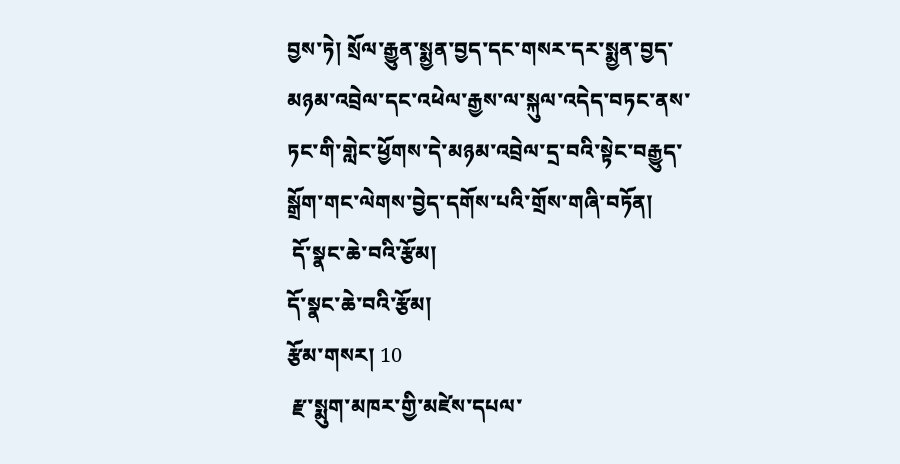བྱས་ཏེ། སྲོལ་རྒྱུན་སྨྱན་བྱད་དང་གསར་དར་སྨྱན་བྱད་མཉམ་འབྲེལ་དང་འཕེལ་རྒྱས་ལ་སྐུལ་འདེད་བཏང་ནས་ཏང་གི་གླེང་ཕྱོགས་དེ་མཉམ་འབྲེལ་དྲ་བའི་སྟེང་བརྒྱུད་སྒྲོག་གང་ལེགས་བྱེད་དགོས་པའི་གྲོས་གཞི་བཏོན།
 དོ་སྣང་ཆེ་བའི་རྩོམ།
དོ་སྣང་ཆེ་བའི་རྩོམ།
རྩོམ་གསར། 10
 རྫ་སྨུག་མཁར་གྱི་མཛེས་དཔལ་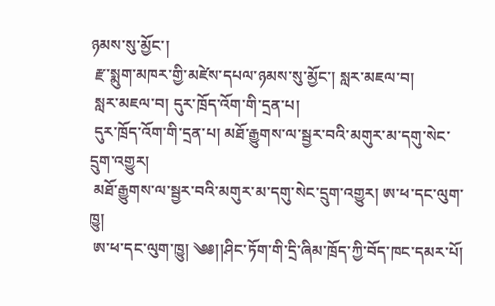ཉམས་སུ་མྱོང་།
 རྫ་སྨུག་མཁར་གྱི་མཛེས་དཔལ་ཉམས་སུ་མྱོང་། སླར་མཇལ་བ།
 སླར་མཇལ་བ། དུར་ཁྲོད་འོག་གི་དྲན་པ།
 དུར་ཁྲོད་འོག་གི་དྲན་པ། མཐོ་རྒྱུགས་ལ་སྦྱར་བའི་མགུར་མ་དགུ་སེང་དྲུག་འགྱུར།
 མཐོ་རྒྱུགས་ལ་སྦྱར་བའི་མགུར་མ་དགུ་སེང་དྲུག་འགྱུར། ཨ་ཕ་དང་ལུག་ཁྱུ།
 ཨ་ཕ་དང་ལུག་ཁྱུ། ༄༅།།ཤིང་ཏོག་གི་དྲི་ཞིམ་ཁྲོད་ཀྱི་བོད་ཁང་དམར་པོ།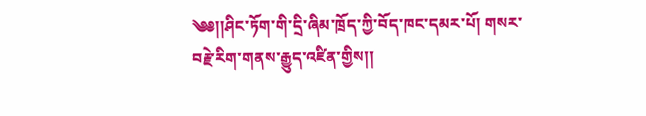༄༅།།ཤིང་ཏོག་གི་དྲི་ཞིམ་ཁྲོད་ཀྱི་བོད་ཁང་དམར་པོ། གསར་བརྗེ་རིག་གནས་རྒྱུད་འཛིན་གྱིས།།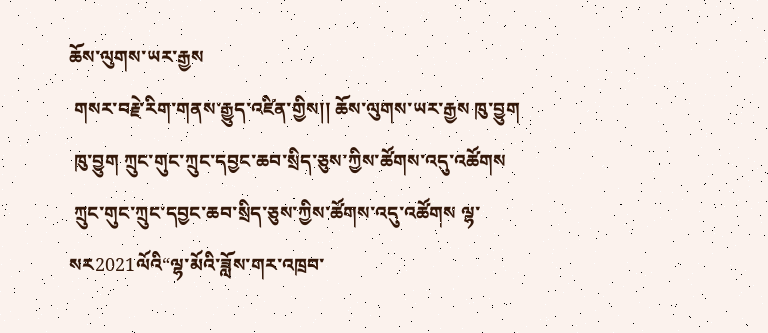ཆོས་ལུགས་ཡར་རྒྱས
 གསར་བརྗེ་རིག་གནས་རྒྱུད་འཛིན་གྱིས།། ཆོས་ལུགས་ཡར་རྒྱས ཁུ་བྱུག
 ཁུ་བྱུག ཀྲུང་གུང་ཀྲུང་དབྱང་ཆབ་སྲིད་ཅུས་ཀྱིས་ཚོགས་འདུ་འཚོགས
 ཀྲུང་གུང་ཀྲུང་དབྱང་ཆབ་སྲིད་ཅུས་ཀྱིས་ཚོགས་འདུ་འཚོགས ལྷ་སར2021ལོའི“ལྷ་མོའི་ཟློས་གར་འཁྲབ་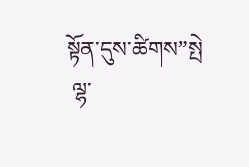སྟོན་དུས་ཚིགས”སྤེ
 ལྷ་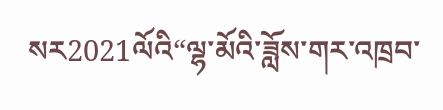སར2021ལོའི“ལྷ་མོའི་ཟློས་གར་འཁྲབ་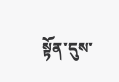སྟོན་དུས་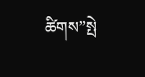ཚིགས”སྤེ